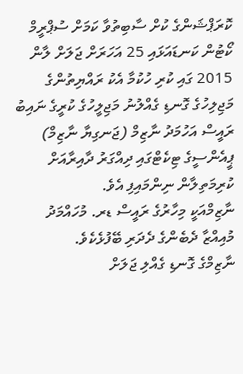ކޮރަޕްޝަންގެ ކުށް ސާބިތުވާ ކަމަށް ސުޕްރީމް ކޯޓުން ކަނޑައަޅައި 25 އަހަރަށް ޖަލަށް ލާން 2015 ގައި ކުރި ހުކުމާ އެކު ރައްޔިތުންގެ މަޖިލިހުގެ ގޮނޑި ގެއްލުނު މަޖިލީހުގެ ކުރީގެ ނައިބު ރައީސް އަހުމަދު ނާޒިމް (ޖަނގިޔާ ނާޒިމް) ޕީއެންސީގެ ޓިކެޓްގައި ދިއްގަރު ދާއިރާއަށް ކުރިމަތިލާން ނިންމައިފި އެވެ.
ނާޒިމްއަކީ މިހާރުގެ ރައީސް ޑރ. މުހައްމަދު މުއިއްޒާ ދެބެންގެ ދެދަރި ބޭފުޅެކެވެ.
ނާޒިމްގެ ގޮނޑި ގެއްލި ޖަލަށް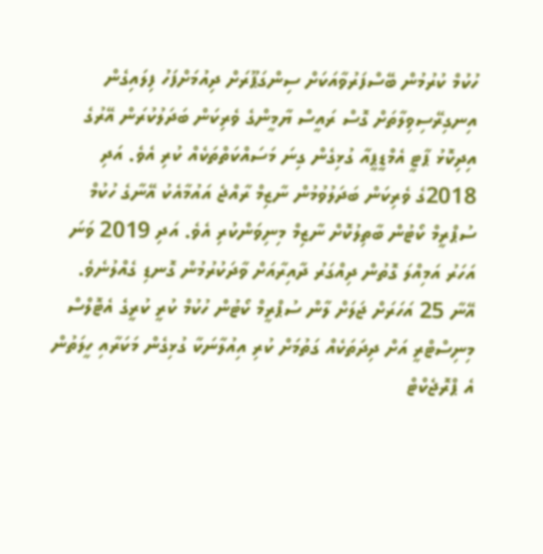ހުކުމް ކުރުމުން ބޭސްފަރުވާއަކަށް ސިންގަޕޫރަށް ދިއުމަށްފަހު ފިލައިގެން އިނގިރޭސިވިލާތަށް ގޮސް ރައީސް ޔާމީންގެ ވެރިކަން ބަދަލުކުރަން އޭރުގެ އިދިކޮޅު ޕާޓީ އެމްޑީޕީއާ ގުޅިގެން ގިނަ މަސައްކަތްތަކެއް ކުރި އެވެ. އަދި 2018ގެ ވެރިކަން ބަދަލުވުމުން ނާޒިމް ރާއްޖެ އައުމާއެކު އޭނާގެ ހުކުމް ސުޕްރީމް ކޯޓުން ބާތިލުކޮށް ނާޒިމް މިނިވަންކުރި އެވެ. އަދި 2019 ވަނަ އަހަރު އަމިއްލަ ގޮތުން ދިއްގަރު ދާއިރާއަށް ވާދަކުރުމުން ގޮނޑި ގެއްލުނެވެ.
އޭނާ 25 އަހަރަށް ޖަލަށް ލާން ސުޕްރީމް ކޯޓުން ހުކުމް ކުރީ ކުރީގެ އެޓޮލްސް މިނިސްޓްރީ އަށް ދިދަތަކެއް ގަތުމަށް ކުރި އިއުލާނަކާ ގުޅިގެން މަކަރާއި ހީލަތުން އެ ޕްރޮޖެކްޓް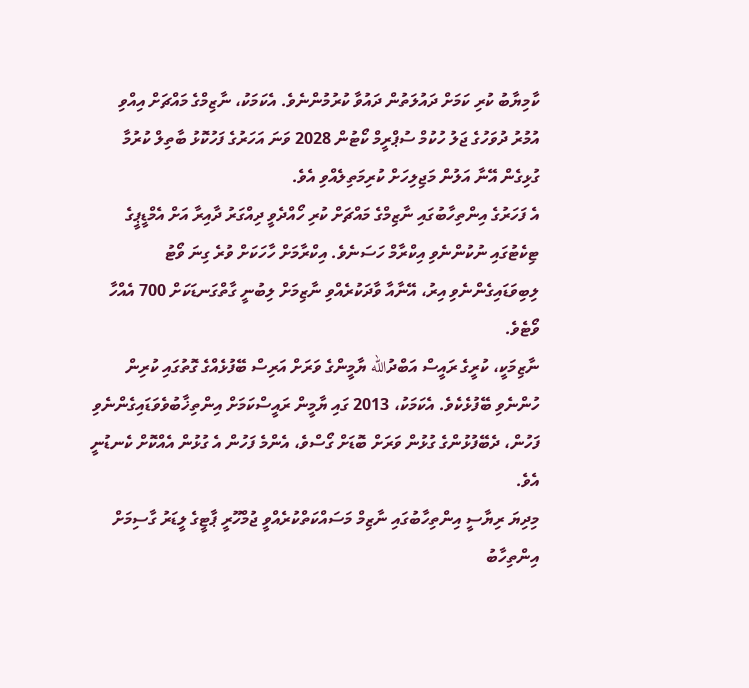ކާމިޔާބު ކުރި ކަމަށް ދައުލަތުން ދައުވާ ކުރުމުންނެވެ. އެކަމަކު، ނާޒިމްގެ މައްޗަށް އިއްވި އުމުރު ދުވަހުގެ ޖަލު ހުކުމް ސުޕްރީމް ކޯޓުން 2028 ވަނަ އަހަރުގެ ފަހުކޮޅު ބާތިލް ކުރުމާ ގުޅިގެން އޭނާ އަލުން މަޖިލިހަށް ކުރިމަތިލެއްވި އެވެ.
އެ ފަހަރުގެ އިންތިހާބުގައި ނާޒިމްގެ މައްޗަށް ކުރި ހޯއްދެވީ ދިއްގަރު ދާއިރާ އަށް އެމްޑީޕީގެ ޓިކެޓުގައި ނުކުންނެވި އިކްރާމް ހަސަނެވެ. އިކްރާމަށް ހާހަކަށް ވުރެ ގިނަ ވޯޓު ލިބިވަޑައިގެންނެވި އިރު، އޭނާއާ ވާދަކުރެއްވި ނާޒިމަށް ލިބުނީ ގާތްގަނޑަކަށް 700 އެއްހާ ވޯޓެވެ.
ނާޒިމަކީ، ކުރީގެ ރައީސް އަބްދުالله ޔާމީންގެ ވަރަށް އަރިސް ބޭފުޅެއްގެ ގޮތުގައި ކުރިން ހުންނެވި ބޭފުޅެކެވެ. އެކަމަކު، 2013 ގައި ޔާމީން ރައީސްކަމަށް އިންތިޚާބުވެވަޑައިގެންނެވި ފަހުން، ދެބޭފުޅުންގެ ގުޅުން ވަރަށް ބޮޑަށް ގޯސްވެ، އެންމެ ފަހުން އެ ގުޅުން އެއްކޮށް ކެނޑުނީ އެވެ.
މިދިޔަ ރިޔާސީ އިންތިހާބުގައި ނާޒިމް މަސައްކަތްކުރެއްވީ ޖުމްހޫރީ ޕާޓީގެ ލީޑަރު ގާސިމަށް އިންތިހާބު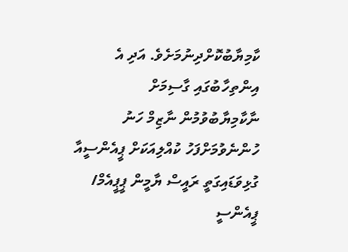ކާމިޔާބުކޮށްދިނުމަށެވެ. އަދި އެ އިންތިހާބުގައި ގާސިމަށް ނާކާމިޔާބުވުމުން ނާޒިމް ހަނު ހުންނެވުމަށްފަހު ކުއްލިއަކަށް ޕީއެންސީއާ ގުޅިވަޑައިގަތީ ރައީސް ޔާމީން ޕީޕީއެމް/ ޕީއެންސީ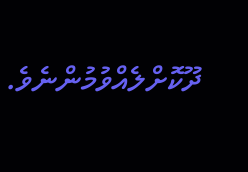ދޫކޮށްލެއްވުމުންނެވެ.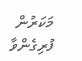މަކަރުން ފުރިގެންވާ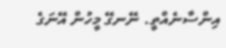އިންސާނެއްތީ. ނޭނގޭ މީހުން އޭނަގެ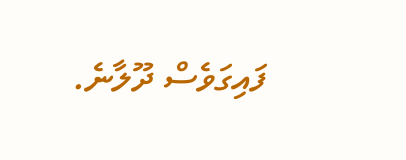ފައިގަވެސް ދޫލާނެ.